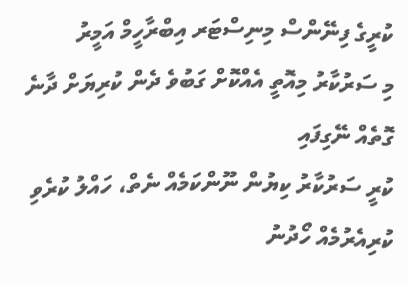ކުރީގެ ފިނޭންސް މިނިސްޓަރ އިބްރާހީމް އަމީރު
މި ސަރުކާރު މިއޮތީ އެއްކޮށް ގަބުވެ ދެން ކުރިޔަށް ދާނެ ގޮތެއް ނޭގިފައި
ކުރީ ސަރުކާރު ކިޔުން ނޫންކަމެއް ނެތް، ހައްލު ކުރެވި ކުރިއެރުމެއް ހޯދުނު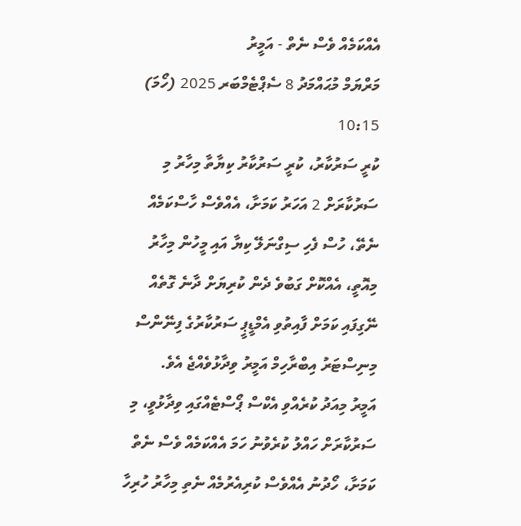އެއްކަމެއް ވެސް ނެތް - އަމީރު
މަރްޔަމް މުޙައްމަދު 8 ސެޕްޓެމްބަރ 2025 (ހޯމަ)   10:15
ކުރީ ސަރުކާރު، ކުރީ ސަރުކާރު ކިޔާތާ މިހާރު މި ސަރުކާރަށް 2 އަހަރު ކަމަށާ، އެއްވެސް ހާސްކަމެއް ނެތޭ، ހުސް ފެހި ސިގްނަލޭ ކިޔާ އައި މީހުން މިހާރު މިއޮތީ، އެއްކޮށް ގަބުވެ ދެން ކުރިޔަށް ދާނެ ގޮތެއް ނޭގިފައި ކަމަށް ފާއިތުވި އެމްޑީޕީ ސަރުކާރުގެ ފިނޭންސް މިނިސްޓަރު އިބްރާހިމް އަމީރު ވިދާޅުވެއްޖެ އެވެ.
އަމީރު މިއަދު ކުރެއްވި އެކްސް ޕޯސްޓެއްގައި ވިދާޅުވީ، މި ސަރުކާރަށް ހައްލު ކުރެވުނު ހަމަ އެއްކަމެއް ވެސް ނެތް ކަމަށާ، ހޯދުނު އެއްވެސް ކުރިއެރުމެއް ނެތި މިހާރު ހުރިހާ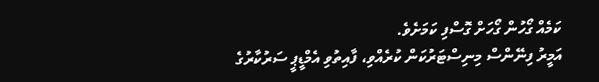ކަމެއް ގޯހުން ގޯހަށް ގޮސްފި ކަމަށެވެ.
އަމީރު ފިނޭންސް މިނިސްޓަރުކަން ކުރެއްވި، ފާއިތުވި އެމްޑީޕީ ސަރުކާރުގެ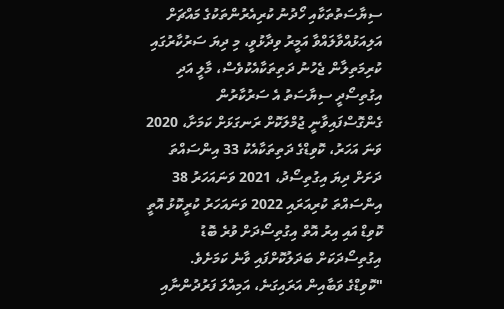ސިޔާސަތުތަކާއި ހޯދުނު ކުރިއެރުންތަކުގެ މައްޗަށް އަލިއަޅުއްވާލައްވާ އަމީރު ވިދާޅުވީ، މި ދިޔަ ސަރުކާރުގައި ކުރިމަތިލާން ޖެހުނު ދަތިތަކާއެކުވެސް، މާލީ އަދި އިގުތިސޯދީ ސިޔާސަތު އެ ސަރުކާރުން ގެންގޮސްފައިވާނީ ޖުމްލަކޮށް ރަނގަޅަށް ކަމަށާ، 2020 ވަނަ އަހަރު، ކޮވިޑްގެ ދަތިތަކާއެކު 33 އިންސައްތަ ދަށަށް ދިޔަ އިގުތިސޯދު، 2021 ވަނައަހަރު 38 އިންސައްތަ ކުރިއަރައި 2022 ވަނައަހަރު ކުރީކޮޅު އޮތީ ކޮވިޑް އައި އިރު އޮތް އިގުތިސޯދަށް ވުރެ ބޮޑު އިގުތިސޯދަކަށް ބަދަލުކޮށްފައި ވާނެ ކަމަށެވެ.
"ކޮވިޑްގެ ވަބާއިން އަރައިގަނެ، އަމިއްލަ ފަރުދުންނާއި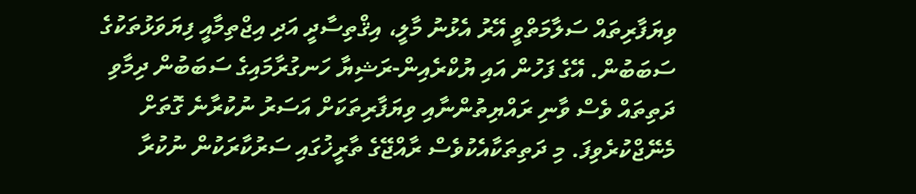ވިޔަފާރިތައް ސަލާމަތްވީ އޭރު އެޅުނު މާލީ، އިޤްތިސާދީ އަދި އިޖްތިމާއީ ފިޔަވަޅުތަކުގެ ސަބަބުން. އޭގެ ފަހުން އައި ޔުކްރެއިން-ރަޝިޔާ ހަނގުރާމައިގެ ސަބަބުން ދިމާވި ދަތިތައް ވެސް ވާނި ރައްޔިތުންނާއި ވިޔަފާރިތަކަށް އަސަރު ނުކުރާނެ ގޮތަށް މެނޭޖްކުރެވިފަ. މި ދަތިތަކާއެކުވެސް ރާއްޖޭގެ ތާރީޚުގައި ސަރުކާރަކުން ނުކުރާ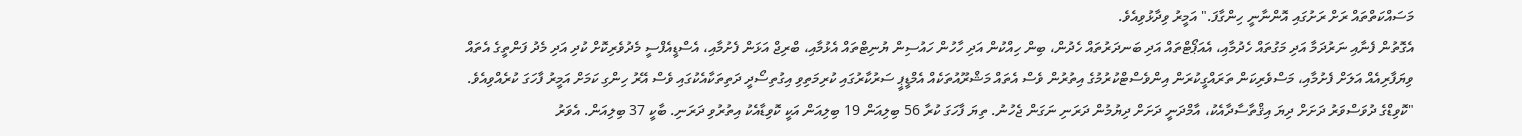މަސައްކަތްތައް ރަށް ރަށުގައި އޮންނާނީ ހިންގާފަ." އަމީރު ވިދާޅުވިއެވެ.
އެގޮތުން ފެނާއި ނަރުދަމާ އަދި މަގުތައް ހެދުމާއި، އެއަޕޯޓްތައް އަދި ބަނދަރުތައް ހެދުން، ބިން ހިއްކުން އަދި ހާހުން ހައުސިން ޔުނިޓްތައް އެޅުމާއި، ބްރިޖް އަޅަން ފެށުމާއި، އެސްޑީއެފްސީ މެދުވެރިކޮށް ކުދި އަދި މެދު ފަންތީގެ އެތައް ވިޔަފާރިއެއް އަލަށް ފެށުމާއި، މަސްވެރިކަން ތަރައްގީކުރަން އިންވެސްޓްކުރުމުގެ އިތުރުން ވެސް އެތައް މަޝްރޫއުތަކެއް އެމްޑީޕީ ސަރުކާރުގައި ކުރިމަތިވި އިގުތިސޯދީ ދަތިތަކާއެކުގައި ވެސް އޭރު ހިންގި ކަމަށް އަމީރު ފާހަގަ ކުރެއްވިއެވެ.
"ކޮވިޑްގެ ދުވަސްވަރު ދަށަށް ދިޔަ އިޤްތާސާދާއެކު، އާމްދަނީ ދަށަށް ދިޔުމުން ދަރަނި ނަގަން ޖެހުނު. ތިޔަ ފާހަގަ ކުރާ 56 ބިލިއަން 19 ބިލިއަން އަކީ ކޮވިޑާއެކު އިތުރުވި ދަރަނި. ބާކީ 37 ބިލިއަން. އެވަރު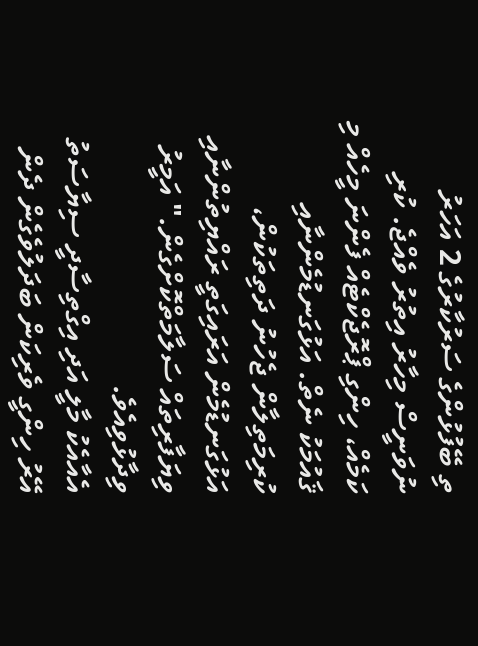ތި ބޭފުޅުންގެ ސަރުކާރުގެ 2 އަހަރު ނުވަނީސް މިހާރު އިތުރު ވެއްޖެ. ކުރި ކަމެއް، ހިންގި ޕްރޮޖެކްޓެއް ފެންނަ މީހެއް މި ޤައުމަކު ނެތް. އަޅުގަނޑުމެންނާއި ކުރިމަތިލާން ޖެހުނު ދަތިތަކުން، އަޅުގަނޑުމެން އަރައިގަތީ ރައްޔިތުންނާއި ވިޔަފާރިތައް ސަލާމަތްކޮށްގެން." އަމީރު ވިދާޅުވިއެވެ.
އެއާއެކު މާލީ އަދި އިގްތިސާދީ ސިޔާސަތު އޭރު ހިންގީ ވެރިކަން ބަދަލުވެގެން ދެން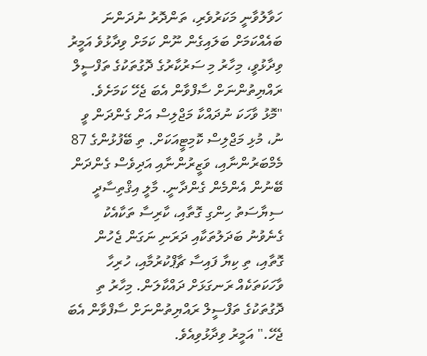ހަވާލުވާނީ މަކަރުވެރި، ތަންދޮރު ނުދަންނަ ބައެއްކަމަށް ބަލައިގެން ނޫން ކަމަށް ވިދާޅުވެ އަމީރު ވިދާޅުވީ، މިހާރު މި ސަރުކާރުގެ ދޮގުތަކުގެ ތަފްސީލް ރައްޔިތުންނަށް ސާފްވާން އެބަ ޖެހޭ ކަމަށެވެ.
"މޮޅު ވާހަކަ ނުދައްކާ މަޖްލިސް އަށް ގެންދަން ވީ ނު، މުޅި މަޖްލިސް ކޮމިޓީއަކަށް. ތި ބޭފުޅުންގެ 87 މެމްބަރުންނާއި، ވަޒީރުންނާއި އަދިވެސް ގެންދަން ބޭނުން އެންމެން ގެންދާނީ. މާލީ އިޤްތިސާދީ ސިޔާސަތު ހިންގި ގޮތާއި، ކާރިސާ ތަކާއެކު ގެނެވުނު ބަދަލުތަކާއި ދަރަނި ނަގަން ޖެހުން ގޮތާއި، ތި ކިޔާ ފައިސާ ޗާޕްކުރުމާއި، ހުރިހާ ވާހަކަތަކެއް ރަނގަޅަށް ދައްކާލަން. މިހާރު ތި ދޮގުތަކުގެ ތަފްސީލް ރައްޔިތުންނަށް ސާފްވާން އެބަ ޖެހޭ." އަމީރު ވިދާޅުވިއެވެ.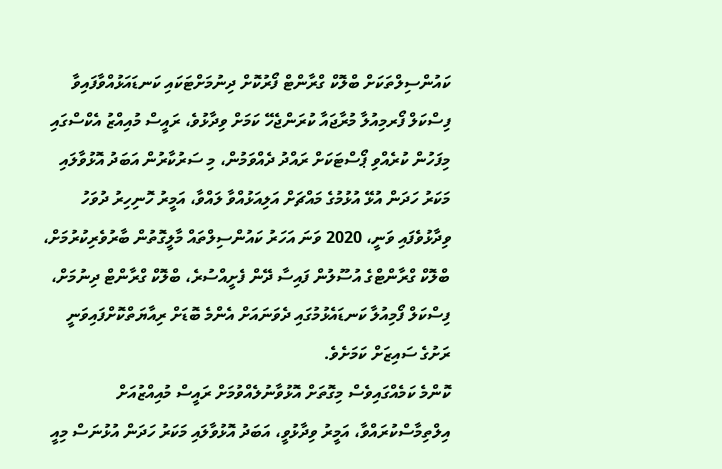ކައުންސިލްތަކަށް ބްލޮކް ގްރާންޓް ފޯރުކޮށް ދިނުމަށްޓަކައި ކަނޑައަޅުއްވާފައިވާ ފިސްކަލް ފޯރމިއުލާ މުރާޖައާ ކުރަންޖެހޭ ކަމަށް ވިދާޅުވެ، ރައީސް މުއިއްޒު އެކްސްގައި މިފަހުން ކުރެއްވި ޕޯސްޓަކަށް ރައްދު ދެއްވަމުން، މި ސަރުކާރުން އަބަދު އޮޅުވާލައި މަކަރު ހަދަން އުޅޭ އުޅުމުގެ މައްޗަށް އަލިއަޅުއްވާ ލައްވާ، އަމީރު ހޮނިހިރު ދުވަހު ވިދާޅުވެފައި ވަނީ، 2020 ވަނަ އަހަރު ކައުންސިލްތައް މާލީގޮތުން ބާރުވެރިކުރުމަށް، ބްލޮކް ގްރާންޓްގެ އުސޫލުން ފައިސާ ދޭން ފެށީއްސުރެ، ބްލޮކް ގްރާންޓް ދިނުމަށް، ފިސްކަލް ފޯމިއުލާ ކަނޑައެޅުމުގައި ދެވަނައަށް އެންމެ ބޮޑަށް ރިއާޔަތްކޮށްފައިވަނީ ރަށުގެ ސައިޒަށް ކަމަށެވެ.
ކޮންމެ ކަމެއްގައިވެސް މިގޮތަށް އޮޅުވާނުލެއްވުމަށް ރައީސް މުއިއްޒުއަށް އިލްތިމާސްކުރައްވާ، އަމީރު ވިދާޅުވީ، އަބަދު އޮޅުވާލައި މަކަރު ހަދަން އުޅުނަސް މިއީ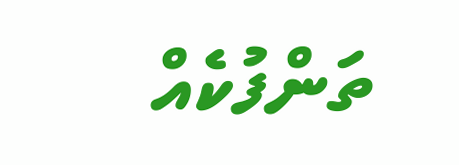ތަންފުކެއް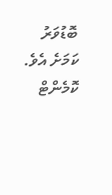ބޮޑުވަރު ކަމަށެ އެވެ.
ކޮމެންޓް